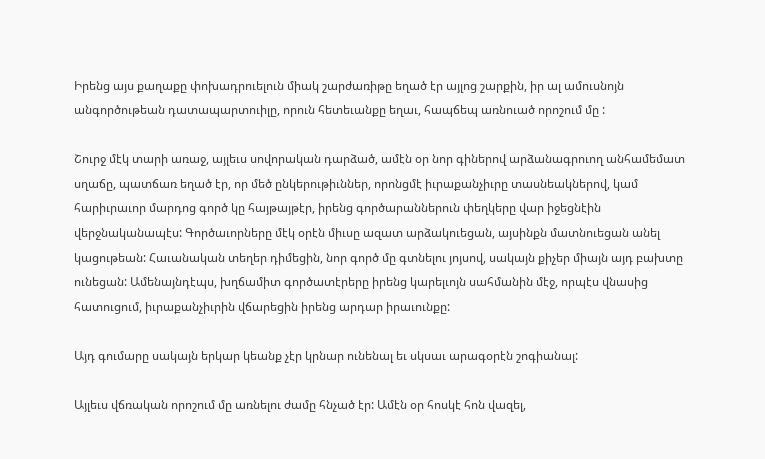Իրենց այս քաղաքը փոխադրուելուն միակ շարժառիթը եղած էր այլոց շարքին, իր ալ ամուսնոյն անգործութեան դատապարտուիլը, որուն հետեւանքը եղաւ, հապճեպ առնուած որոշում մը :

Շուրջ մէկ տարի առաջ, այլեւս սովորական դարձած, ամէն օր նոր գիներով արձանագրուող անհամեմատ սղաճը, պատճառ եղած էր, որ մեծ ընկերութիւններ, որոնցմէ իւրաքանչիւրը տասնեակներով, կամ հարիւրաւոր մարդոց գործ կը հայթայթէր, իրենց գործարաններուն փեղկերը վար իջեցնէին վերջնականապէս: Գործաւորները մէկ օրէն միւսը ազատ արձակուեցան, այսինքն մատնուեցան անել կացութեան: Հաւանական տեղեր դիմեցին, նոր գործ մը գտնելու յոյսով, սակայն քիչեր միայն այդ բախտը ունեցան: Ամենայնդէպս, խղճամիտ գործատէրերը իրենց կարելւոյն սահմանին մէջ, որպէս վնասից հատուցում, իւրաքանչիւրին վճարեցին իրենց արդար իրաւունքը:

Այդ գումարը սակայն երկար կեանք չէր կրնար ունենալ եւ սկսաւ արագօրէն շոգիանալ:

Այլեւս վճռական որոշում մը առնելու ժամը հնչած էր: Ամէն օր հոսկէ հոն վազել,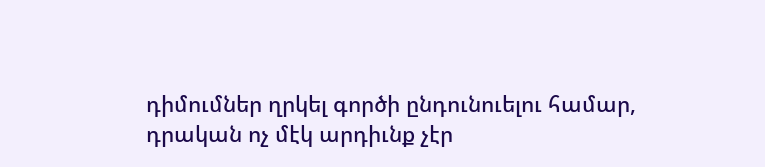դիմումներ ղրկել գործի ընդունուելու համար, դրական ոչ մէկ արդիւնք չէր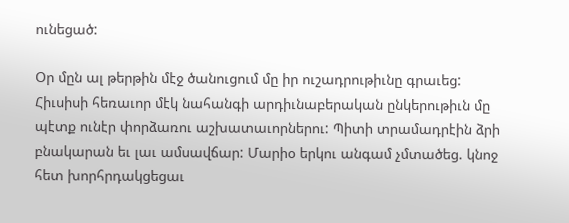ունեցած:

Օր մըն ալ թերթին մէջ ծանուցում մը իր ուշադրութիւնը գրաւեց: Հիւսիսի հեռաւոր մէկ նահանգի արդիւնաբերական ընկերութիւն մը պէտք ունէր փորձառու աշխատաւորներու: Պիտի տրամադրէին ձրի բնակարան եւ լաւ ամսավճար: Մարիօ երկու անգամ չմտածեց. կնոջ հետ խորհրդակցեցաւ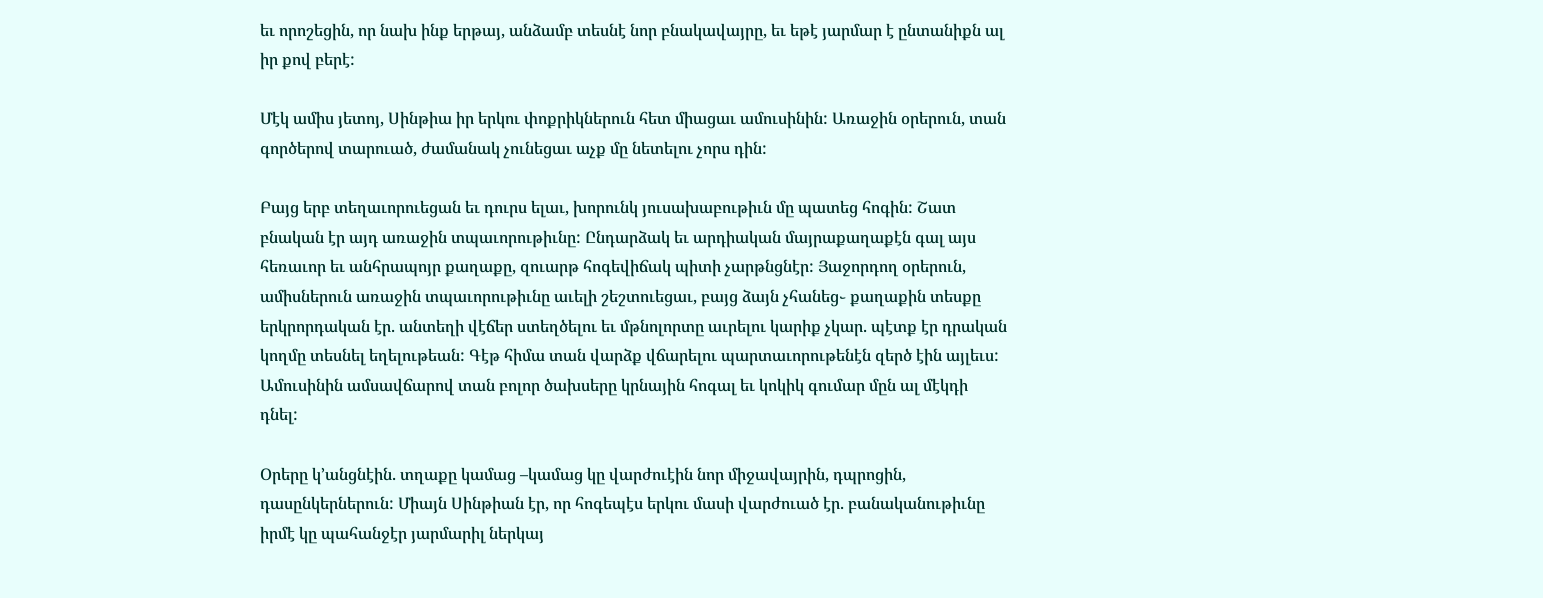եւ որոշեցին, որ նախ ինք երթայ, անձամբ տեսնէ նոր բնակավայրը, եւ եթէ յարմար է ընտանիքն ալ իր քով բերէ:

Մէկ ամիս յետոյ, Սինթիա իր երկու փոքրիկներուն հետ միացաւ ամուսինին: Առաջին օրերուն, տան գործերով տարուած, ժամանակ չունեցաւ աչք մը նետելու չորս դին:

Բայց երբ տեղաւորուեցան եւ դուրս ելաւ, խորունկ յուսախաբութիւն մը պատեց հոգին: Շատ բնական էր այդ առաջին տպաւորութիւնը: Ընդարձակ եւ արդիական մայրաքաղաքէն գալ այս հեռաւոր եւ անհրապոյր քաղաքը, զուարթ հոգեվիճակ պիտի չարթնցնէր: Յաջորդող օրերուն, ամիսներուն առաջին տպաւորութիւնը աւելի շեշտուեցաւ, բայց ձայն չհանեց֊ քաղաքին տեսքը երկրորդական էր. անտեղի վէճեր ստեղծելու եւ մթնոլորտը աւրելու կարիք չկար. պէտք էր դրական կողմը տեսնել եղելութեան: Գէթ հիմա տան վարձք վճարելու պարտաւորութենէն զերծ էին այլեւս: Ամուսինին ամսավճարով տան բոլոր ծախսերը կրնային հոգալ եւ կոկիկ գումար մըն ալ մէկդի դնել:

Օրերը կ’անցնէին. տղաքը կամաց –կամաց կը վարժուէին նոր միջավայրին, դպրոցին, դասընկերներուն: Միայն Սինթիան էր, որ հոգեպէս երկու մասի վարժուած էր. բանականութիւնը իրմէ կը պահանջէր յարմարիլ ներկայ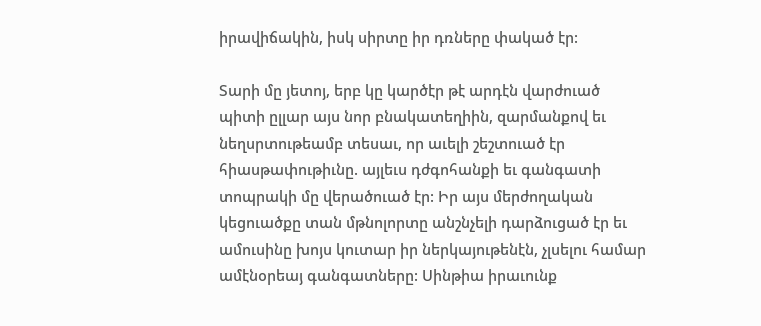իրավիճակին, իսկ սիրտը իր դռները փակած էր:

Տարի մը յետոյ, երբ կը կարծէր թէ արդէն վարժուած պիտի ըլլար այս նոր բնակատեղիին, զարմանքով եւ նեղսրտութեամբ տեսաւ, որ աւելի շեշտուած էր հիասթափութիւնը. այլեւս դժգոհանքի եւ գանգատի տոպրակի մը վերածուած էր: Իր այս մերժողական կեցուածքը տան մթնոլորտը անշնչելի դարձուցած էր եւ ամուսինը խոյս կուտար իր ներկայութենէն, չլսելու համար ամէնօրեայ գանգատները: Սինթիա իրաւունք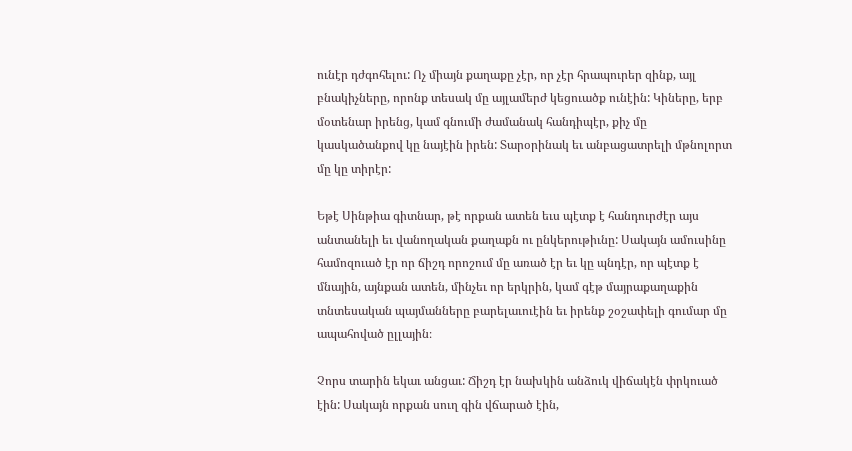ունէր դժգոհելու: Ոչ միայն քաղաքը չէր, որ չէր հրապուրեր զինք, այլ բնակիչները, որոնք տեսակ մը այլամերժ կեցուածք ունէին: Կիները, երբ մօտենար իրենց, կամ գնումի ժամանակ հանդիպէր, քիչ մը կասկածանքով կը նայէին իրեն: Տարօրինակ եւ անբացատրելի մթնոլորտ մը կը տիրէր:

Եթէ Սինթիա գիտնար, թէ որքան ատեն եւս պէտք է հանդուրժէր այս անտանելի եւ վանողական քաղաքն ու ընկերութիւնը: Սակայն ամուսինը համոզուած էր որ ճիշդ որոշում մը առած էր եւ կը պնդէր, որ պէտք է մնային, այնքան ատեն, մինչեւ որ երկրին, կամ գէթ մայրաքաղաքին տնտեսական պայմանները բարելաւուէին եւ իրենք շօշափելի գումար մը ապահոված ըլլային։

Չորս տարին եկաւ անցաւ: Ճիշդ էր նախկին անձուկ վիճակէն փրկուած էին: Սակայն որքան սուղ գին վճարած էին,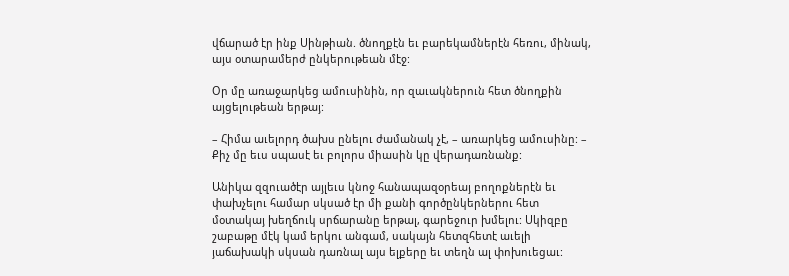վճարած էր ինք Սինթիան. ծնողքէն եւ բարեկամներէն հեռու, մինակ, այս օտարամերժ ընկերութեան մէջ:

Օր մը առաջարկեց ամուսինին, որ զաւակներուն հետ ծնողքին այցելութեան երթայ:

– Հիմա աւելորդ ծախս ընելու ժամանակ չէ, – առարկեց ամուսինը: – Քիչ մը եւս սպասէ եւ բոլորս միասին կը վերադառնանք:

Անիկա զզուածէր այլեւս կնոջ հանապազօրեայ բողոքներէն եւ փախչելու համար սկսած էր մի քանի գործընկերներու հետ մօտակայ խեղճուկ սրճարանը երթալ, գարեջուր խմելու: Սկիզբը շաբաթը մէկ կամ երկու անգամ, սակայն հետզհետէ աւելի յաճախակի սկսան դառնալ այս ելքերը եւ տեղն ալ փոխուեցաւ: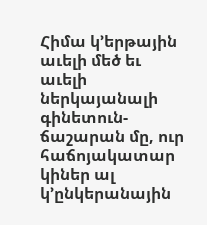Հիմա կ’երթային աւելի մեծ եւ աւելի ներկայանալի գինետուն-ճաշարան մը, ուր հաճոյակատար կիներ ալ կ’ընկերանային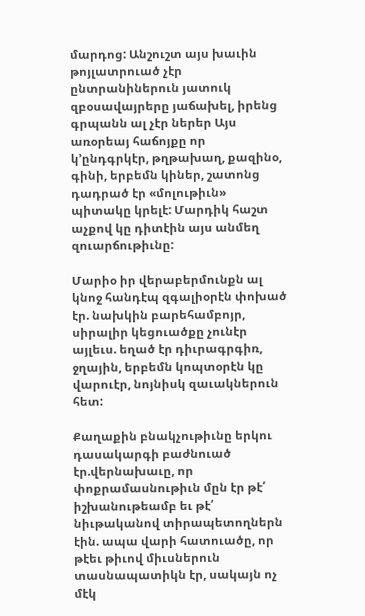մարդոց: Անշուշտ այս խաւին թոյլատրուած չէր ընտրանիներուն յատուկ զբօսավայրերը յաճախել, իրենց գրպանն ալ չէր ներեր Այս առօրեայ հաճոյքը որ կ’ընդգրկէր, թղթախաղ, քազինօ, գինի, երբեմն կիներ, շատոնց դադրած էր «մոլութիւն» պիտակը կրելէ: Մարդիկ հաշտ աչքով կը դիտէին այս անմեղ զուարճութիւնը:

Մարիօ իր վերաբերմունքն ալ կնոջ հանդէպ զգալիօրէն փոխած էր. նախկին բարեհամբոյր, սիրալիր կեցուածքը չունէր այլեւս. եղած էր դիւրագրգիռ, ջղային, երբեմն կոպտօրէն կը վարուէր, նոյնիսկ զաւակներուն հետ:

Քաղաքին բնակչութիւնը երկու դասակարգի բաժնուած էր.վերնախաւը, որ փոքրամասնութիւն մըն էր թէ՛ իշխանութեամբ եւ թէ՛ նիւթականով տիրապետողներն էին. ապա վարի հատուածը, որ թէեւ թիւով միւսներուն տասնապատիկն էր, սակայն ոչ մէկ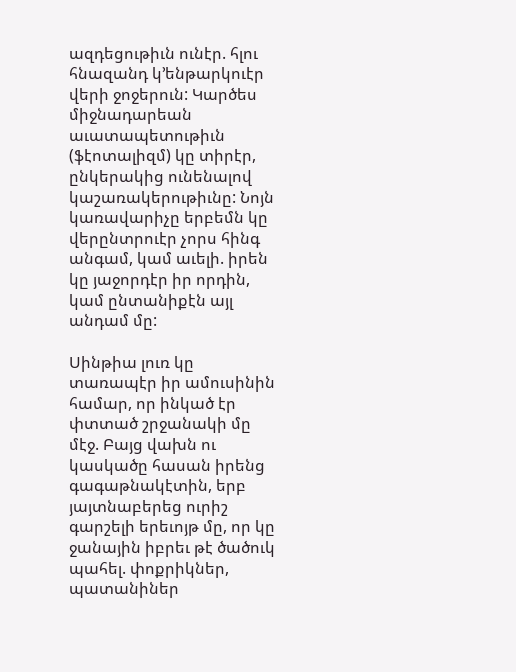ազդեցութիւն ունէր. հլու հնազանդ կ’ենթարկուէր վերի ջոջերուն: Կարծես միջնադարեան աւատապետութիւն (ֆէոտալիզմ) կը տիրէր, ընկերակից ունենալով կաշառակերութիւնը: Նոյն կառավարիչը երբեմն կը վերընտրուէր չորս հինգ անգամ, կամ աւելի. իրեն կը յաջորդէր իր որդին, կամ ընտանիքէն այլ անդամ մը:

Սինթիա լուռ կը տառապէր իր ամուսինին համար, որ ինկած էր փտտած շրջանակի մը մէջ. Բայց վախն ու կասկածը հասան իրենց գագաթնակէտին, երբ յայտնաբերեց ուրիշ գարշելի երեւոյթ մը, որ կը ջանային իբրեւ թէ ծածուկ պահել. փոքրիկներ, պատանիներ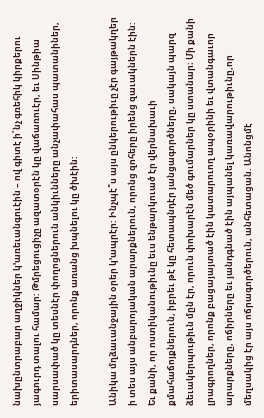նախընտրաբար աղջիկներ կ’առեւանգուէին – ով գիտէ ի՛նչ գռեհիկ կիրքերու յագուրդ տալու համար: Թմրեցուցիչը ազատօրէն կը վաճառուէր, եւ Սինթիա սարսափած կը տեսնէր փողոցներուն անկիւնները անչափահաս պատանիներ, երիտասարդներ, որոնք առանց խպնելու կը ծխէին:

Անիկա մղձաւանջային օրեր կ’ապրէր: Ինչպէ՞ս այս ընկերութիւը չէր գայթակղեր ի տես այս անբարոյական արարքներուն, որոնց զոհերը իրենց զաւակներն էին: Եւ քանի, որ ոստիկանութիւնը եւս ենթարկուած էր վերնախաւի քմահաճոյքներուն, իբրեւ թէ կը հետապնդէր յանցագործները, սակայն պարզ ձեւակերպութիւն մըն էր, որուն փոխարէն մեծ գումարներ կը ստանար։ Մի քանի լրագրողներ, որոնք բացայայտած էին կատարուող ապօրինի եւ վտանգաւոր արարքները, ոճիրները եւ յանդգնած էին այպանել կառավարութիւնը,որ մեղսակից էր այս ոճրագործերուն, անհետացան. Անոնցմէ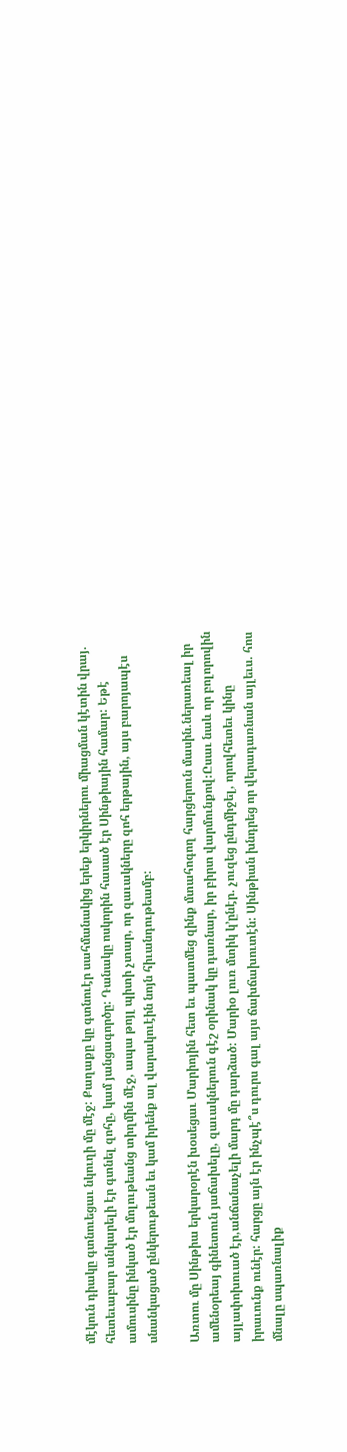մէկուն դիակը գտնուեցաւ նկուղի մը մէջ: Քաղաքը կը գտնուէր սահմանակից երեք երկիրներու միացման կէտին վրայ. հետեւաբար անկարելի էր գտնել զոհը, կամ յանցագործը: Դանակը ոսկորին հասած էր Սինթիային համար: Եթէ ամուսինը ինկած էր մոլութեանց տիղմին մէջ, ապա թոյլ պիտի չտար, որ զաւակները զոհ երթային, այս բարոյապէս սնանկացած ընկերութեան եւ կամ իրենք ալ վարակուէին նոյն հիւանդութեամբ:

Առտու մը Սինթիա երկարօրէն խօսեցաւ Մարիոյին հետ եւ պատմեց զինք մտահոգող հարցերուն մասին.ներառեալ իր ամենօրեայ գինետուն յաճախելը, զաւակներուն գէշ օրինակ կը դառնար, իր բիրտ վարմունքով։Ըսաւ նաև որ բոլորովին այլափոխուած էր,անճանաչելի մարդ մը դարձած: Մարիօ լուռ մտիկ կ’ընէր. չուզեց ընդմիջել, որովհետեւ կինը իրաւունք ունէր: հարցը այն էր ինչպէ՞ս դուրս գալ այս ճախճախուտէն: Սինթիան խնդրեց որ վերադառնան այլեւս. հոս մնալը սպառնալիք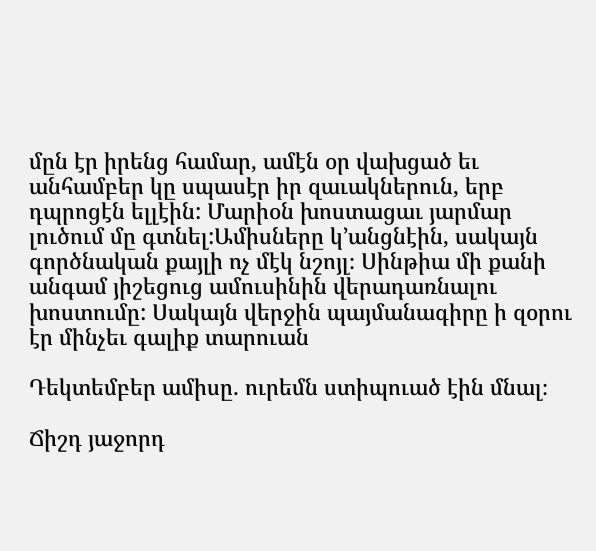մըն էր իրենց համար, ամէն օր վախցած եւ անհամբեր կը սպասէր իր զաւակներուն, երբ դպրոցէն ելլէին: Մարիօն խոստացաւ յարմար լուծում մը գտնել:Ամիսները կ’անցնէին, սակայն գործնական քայլի ոչ մէկ նշոյլ։ Սինթիա մի քանի անգամ յիշեցուց ամուսինին վերադառնալու խոստումը: Սակայն վերջին պայմանագիրը ի զօրու էր մինչեւ գալիք տարուան

Դեկտեմբեր ամիսը. ուրեմն ստիպուած էին մնալ։

Ճիշդ յաջորդ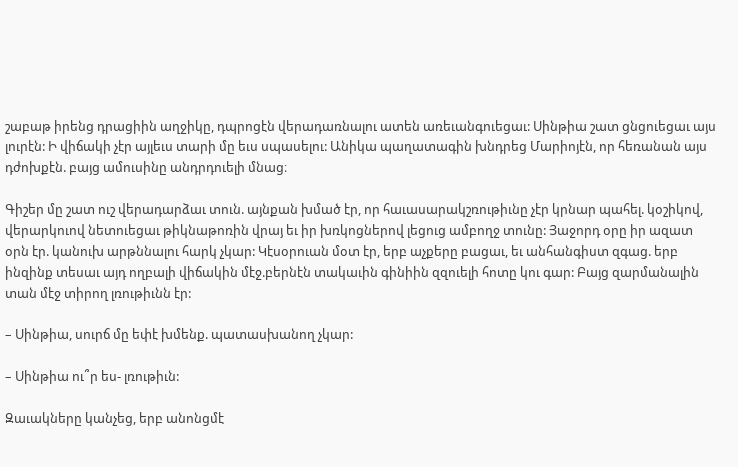շաբաթ իրենց դրացիին աղջիկը, դպրոցէն վերադառնալու ատեն առեւանգուեցաւ: Սինթիա շատ ցնցուեցաւ այս լուրէն: Ի վիճակի չէր այլեւս տարի մը եւս սպասելու: Անիկա պաղատագին խնդրեց Մարիոյէն, որ հեռանան այս դժոխքէն. բայց ամուսինը անդրդուելի մնաց։

Գիշեր մը շատ ուշ վերադարձաւ տուն. այնքան խմած էր, որ հաւասարակշռութիւնը չէր կրնար պահել. կօշիկով, վերարկուով նետուեցաւ թիկնաթոռին վրայ եւ իր խռկոցներով լեցուց ամբողջ տունը: Յաջորդ օրը իր ազատ օրն էր. կանուխ արթննալու հարկ չկար: Կէսօրուան մօտ էր, երբ աչքերը բացաւ, եւ անհանգիստ զգաց. երբ ինզինք տեսաւ այդ ողբալի վիճակին մէջ.բերնէն տակաւին գինիին զզուելի հոտը կու գար: Բայց զարմանալին տան մէջ տիրող լռութիւնն էր:

– Սինթիա, սուրճ մը եփէ խմենք. պատասխանող չկար:

– Սինթիա ու՞ր ես- լռութիւն:

Զաւակները կանչեց, երբ անոնցմէ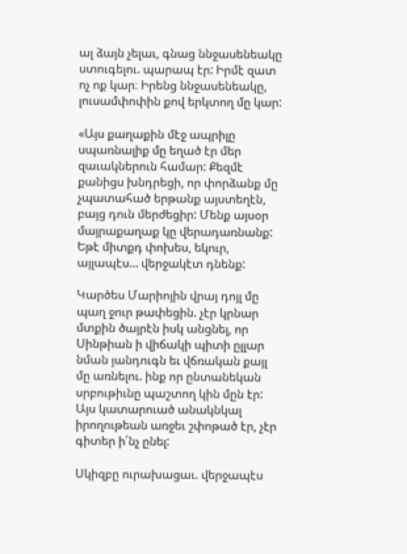ալ ձայն չելաւ, գնաց ննջասենեակը ստուգելու. պարապ էր: Իրմէ զատ ոչ ոք կար։ Իրենց ննջասենեակը, լուսամփոփին քով երկտող մը կար:

«Այս քաղաքին մէջ ապրիլը սպառնալիք մը եղած էր մեր զաւակներուն համար: Քեզմէ քանիցս խնդրեցի, որ փորձանք մը չպատահած երթանք այստեղէն, բայց դուն մերժեցիր: Մենք այսօր մայրաքաղաք կը վերադառնանք: Եթէ միտքդ փոխես, եկուր, այլապէս… վերջակէտ դնենք:

Կարծես Մարիոյին վրայ դոյլ մը պաղ ջուր թափեցին. չէր կրնար մտքին ծայրէն իսկ անցնել, որ Սինթիան ի վիճակի պիտի ըլլար նման յանդուգն եւ վճռական քայլ մը առնելու. ինք որ ընտանեկան սրբութիւնը պաշտող կին մըն էր: Այս կատարուած անակնկալ իրողութեան առջեւ շփոթած էր, չէր գիտեր ի՛նչ ընել:

Սկիզբը ուրախացաւ. վերջապէս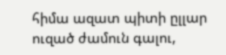հիմա ազատ պիտի ըլլար ուզած ժամուն գալու,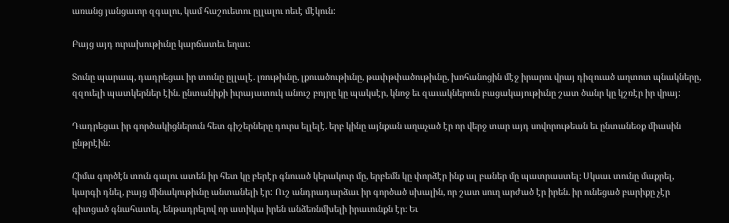առանց յանցաւոր զգալու, կամ հաշուետու ըլլալու ոեւէ մէկուն:

Բայց այդ ուրախութիւնը կարճատեւ եղաւ:

Տունը պարապ, դադրեցաւ իր տունը ըլլալէ. լռութիւնը, լքուածութիւնը, թափթփածութիւնը, խոհանոցին մէջ իրարու վրայ դիզուած աղտոտ պնակները, զզուելի պատկերներ էին. ընտանիքի իւրայատուկ անուշ բոյրը կը պակսէր, կնոջ եւ զաւակներուն բացակայութիւնը շատ ծանր կը կշռէր իր վրայ:

Դադրեցաւ իր գործակիցներուն հետ գիշերները դուրս ելլելէ. երբ կինը այնքան աղաչած էր որ վերջ տար այդ սովորութեան եւ ընտանեօք միասին ընթրէին:

Հիմա գործէն տուն գալու ատեն իր հետ կը բերէր գնուած կերակուր մը, երբեմն կը փորձէր ինք ալ բաներ մը պատրաստել։ Սկսաւ տունը մաքրել, կարգի դնել, բայց մինակութիւնը անտանելի էր: Ուշ անդրադարձաւ իր գործած սխալին, որ շատ սուղ արժած էր իրեն. իր ունեցած բարիքը չէր գիտցած գնահատել, ենթադրելով որ ատիկա իրեն անձեռնմխելի իրաւունքն էր։ Եւ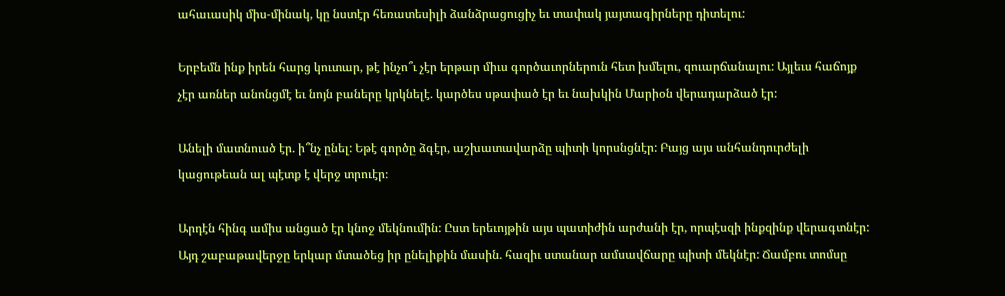ահաւասիկ միս-մինակ, կը նստէր հեռատեսիլի ձանձրացուցիչ եւ տափակ յայտագիրները դիտելու:

Երբեմն ինք իրեն հարց կուտար, թէ ինչո՞ւ չէր երթար միւս գործաւորներուն հետ խմելու, զուարճանալու: Այլեւս հաճոյք չէր առներ անոնցմէ եւ նոյն բաները կրկնելէ. կարծես սթափած էր եւ նախկին Մարիօն վերադարձած էր:

Անելի մատնուսծ էր. ի՞նչ ընել: Եթէ գործը ձգէր, աշխատավարձը պիտի կորսնցնէր: Բայց այս անհանդուրժելի կացութեան ալ պէտք է վերջ տրուէր։

Արդէն հինգ ամիս անցած էր կնոջ մեկնումին: Ըստ երեւոյթին այս պատիժին արժանի էր, որպէսզի ինքզինք վերագտնէր: Այդ շաբաթավերջը երկար մտածեց իր ընելիքին մասին. հազիւ ստանար ամսավճարը պիտի մեկնէր: Ճամբու տոմսը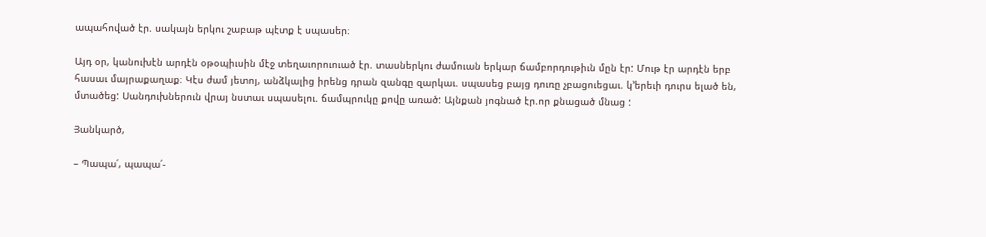ապահոված էր. սակայն երկու շաբաթ պէտք է սպասեր։

Այդ օր, կանուխէն արդէն օթօպիւսին մէջ տեղաւորուուած էր. տասներկու ժամուան երկար ճամբորդութիւն մըն էր: Մութ էր արդէն երբ հասաւ մայրաքաղաք։ Կէս ժամ յետոյ, անձկալից իրենց դրան զանգը զարկաւ. սպասեց բայց դուռը չբացուեցաւ. կ’երեւի դուրս ելած են, մտածեց: Սանդուխներուն վրայ նստաւ սպասելու. ճամպրուկը քովը առած: Այնքան յոգնած էր.որ քնացած մնաց :

Յանկարծ,

– Պապա՛, պապա՛-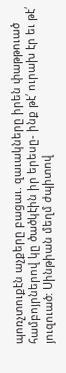պոռչտուքէն աչքերը բացաւ. զաւակները իրեն փաթթուած համբոյրներով կը ծածկէին իր երեսը- ինք թէ՛ ուրախ էր եւ թէ՛ յուզուած: Սինթիան մեղմ ժպիտով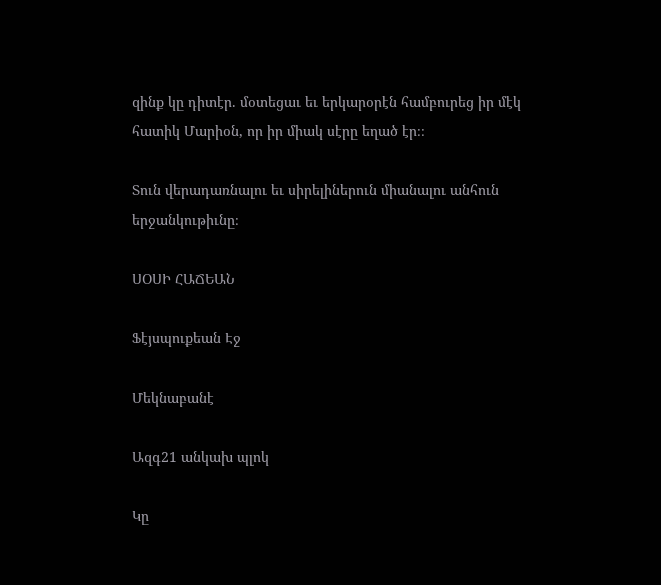զինք կը դիտէր. մօտեցաւ եւ երկարօրէն համբուրեց իր մէկ հատիկ Մարիօն, որ իր միակ սէրը եղած էր։։

Տուն վերադառնալու եւ սիրելիներուն միանալու անհուն երջանկութիւնը։

ՍՕՍԻ ՀԱՃԵԱՆ

Ֆէյսպուքեան Էջ

Մեկնաբանէ

Ազգ21 անկախ պլոկ

Կը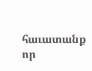հաւատանք որ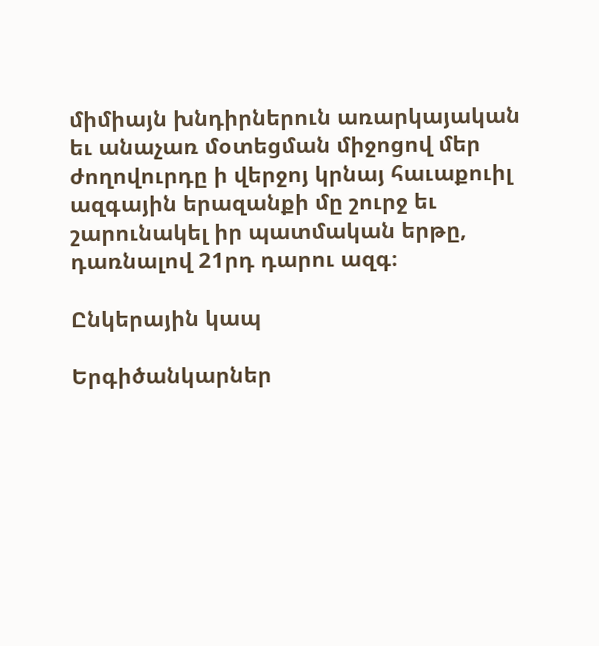միմիայն խնդիրներուն առարկայական եւ անաչառ մօտեցման միջոցով մեր ժողովուրդը ի վերջոյ կրնայ հաւաքուիլ ազգային երազանքի մը շուրջ եւ շարունակել իր պատմական երթը, դառնալով 21րդ դարու ազգ։

Ընկերային կապ

Երգիծանկարներ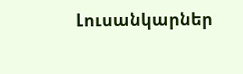Լուսանկարներ